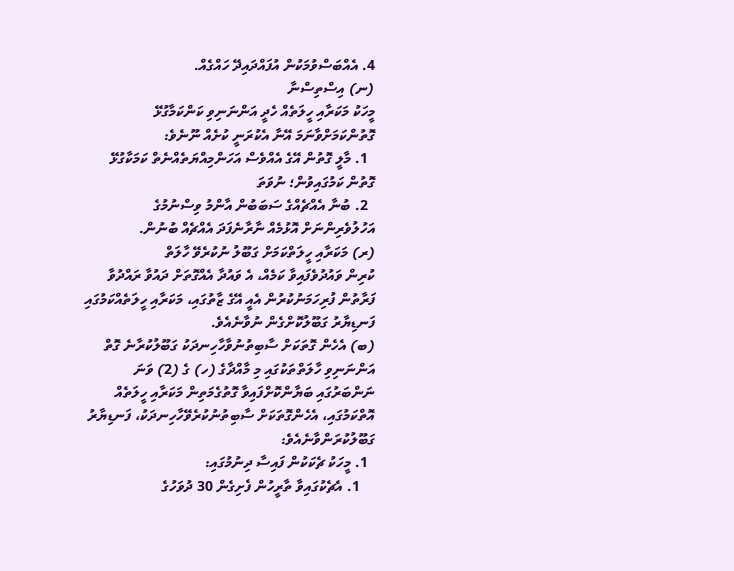4. އެއްބަސްވުމަކުން އުފައްދައިދޭ ހައްގެއް.
(ނ) އިސްތިސްނާ
މީހަކު މަކަރާއި ހީލަތެއް ހެދީ އަންނަނިވި ކަންކަމާގުޅޭ ގޮތުންކަމަށްވާނަމަ އޭނާ އެކުރަނީ ކުށެއް ނޫނެވެ:
  1. މާލީ ގޮތުން އޭގެ އެއްވެސް އަހަންމިއްޔަތެއްނެތް ކަމަކާގުޅޭ ގޮތުން ކަމުގައިވުން؛ ނުވަތަ
  2. ބުނާ އެއްޗެއްގެ ސަބަބުން އާންމު ވިސްނުމުގެ އަހުލުވެރިންނަށް އޮޅުމެއް ނާރާނެފަދަ އެއްޗެއް ބުނުން.
(ރ) މަކަރާއި ހީލަތްކަމަށް ގަބޫލު ނުކުރެވޭ ހާލަތް
ކުރިން ވައުދުވެފައިވާ ކަމެއް، އެ ވައުދާ އެއްގޮތަށް ދައުވާ ރައްދުވާ ފަރާތުން ފުރިހަމަނުކުރުން އެއީ އޭގެ ޒާތުގައި، މަކަރާއި ހީލަތެއްކަމުގައި ފަނޑިޔާރު ގަބޫލުކޮށްގެން ނުވާނެއެވެ.
(ބ) އެހެން ގޮތަކަށް ސާބިތުނުވާހާހިނދަކު ގަބޫލުކުރާނެ ގޮތް
އަންނަނިވި ހާލަތްތަކުގައި މި މާއްދާގެ (ހ) ގެ (2) ވަނަ ނަންބަރުގައި ބަޔާންކޮށްފައިވާ ގޮތުގެމަތިން މަކަރާއި ހީލަތެއް އޮތްކަމުގައި، އެހެންގޮތަކަށް ސާބިތުނުކުރެވޭހާހިނދަކު، ފަނޑިޔާރު ގަބޫލުކުރަންވާނެއެވެ:
  1. މީހަކު ޗެކަކުން ފައިސާ ދިނުމުގައި:
    1. އެޗެކުގައިވާ ތާރީހުން ފެށިގެން 30 ދުވަހުގެ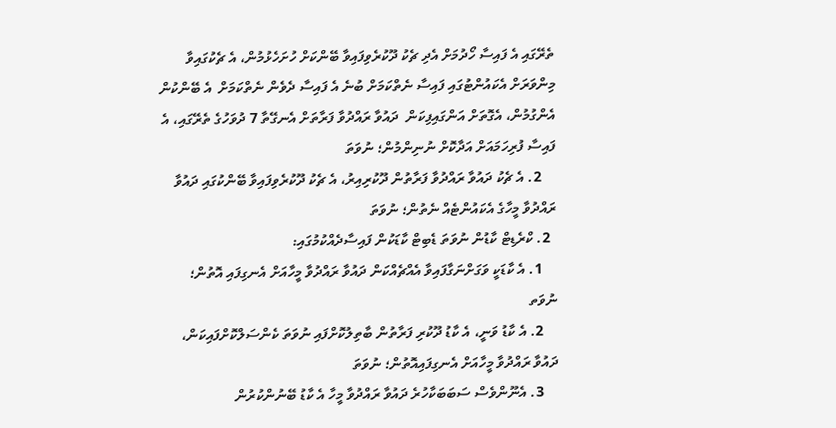ތެރޭގައި އެ ފައިސާ ހޯދުމަށް އެދި ޗެކު ދޫކުރެވިފައިވާ ބޭންކަށް ހުށަހެޅުމުން، އެ ޗެކުގައިވާ މިންވަރަށް އެކައުންޓުގައި ފައިސާ ނެތްކަމަށް ބުނެ އެ ފައިސާ ދެވެން ނެތްކަމަށް  އެ ބޭންކުން އެންގުމުން، އެގޮތަށް އަންގައިފިކަން  ދައުވާ ރައްދުވާ ފަރާތަށް އެނގޭތާ 7 ދުވަހުގެ ތެރޭގައި، އެ ފައިސާ ފުރިހަމައަށް އަދާކޮށް ނުނިންމުން؛ ނުވަތަ
    2. އެ ޗެކު ދައުވާ ރައްދުވާ ފަރާތުން ދޫކުރިއިރު، އެ ޗެކު ދޫކުރެވިފައިވާ ބޭންކުގައި ދައުވާ ރައްދުވާ މީހާގެ އެކައުންޓެއް ނެތުން؛ ނުވަތަ
  2. ކްރެޑިޓް ކާޑުން ނުވަތަ ޑެބިޓް ކާޑަކުން ފައިސާދެއްކުމުގައި:
    1. އެ ކާޑަކީ ވަގަށްނަގާފައިވާ އެއްޗެއްކަން ދައުވާ ރައްދުވާ މީހާއަށް އެނގިފައި އޮތުން؛ ނުވަތ
    2. އެ ކާޑު ވަނީ، އެ ކާޑު ދޫކުރި ފަރާތުން ބާތިލުކޮށްފައި ނުވަތަ ކެންސަލްކޮށްފައިކަން، ދައުވާ ރައްދުވާ މީހާއަށް އެނގިފައިއޮތުން؛ ނުވަތަ
    3. އެނޫންވެސް ސަބަބަކާހުރެ ދައުވާ ރައްދުވާ މީހާ އެ ކާޑު ބޭނުންކުރުން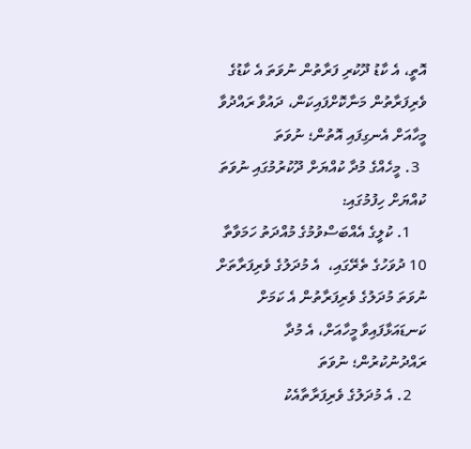އޮތީ، އެ ކާޑު ދޫކުރި ފަރާތުން ނުވަތަ އެ ކާޑުގެ ވެރިފަރާތުން މަނާކޮށްފައިކަން، ދައުވާ ރައްދުވާ މީހާއަށް އެނގިފައި އޮތުން؛ ނުވަތަ
  3. މީހެއްގެ މުދާ ކުއްޔަށް ދޫކުރުމުގައި ނުވަތަ ކުއްޔަށް ހިފުމުގައި:
    1. ކުލީގެ އެއްބަސްވުމުގެ މުއްދަތު ހަމަވާތާ 10 ދުވަހުގެ ތެރޭގައި،  އެ މުދަލުގެ ވެރިފަރާތަށް ނުވަތަ މުދަލުގެ ވެރިފަރާތުން އެ ކަމަށް ކަނޑައަޅާފައިވާ މީހާއަށް، އެ މުދާ ރައްދުނުކުރުން؛ ނުވަތަ
    2. އެ މުދަލުގެ ވެރިފަރާތާއެކު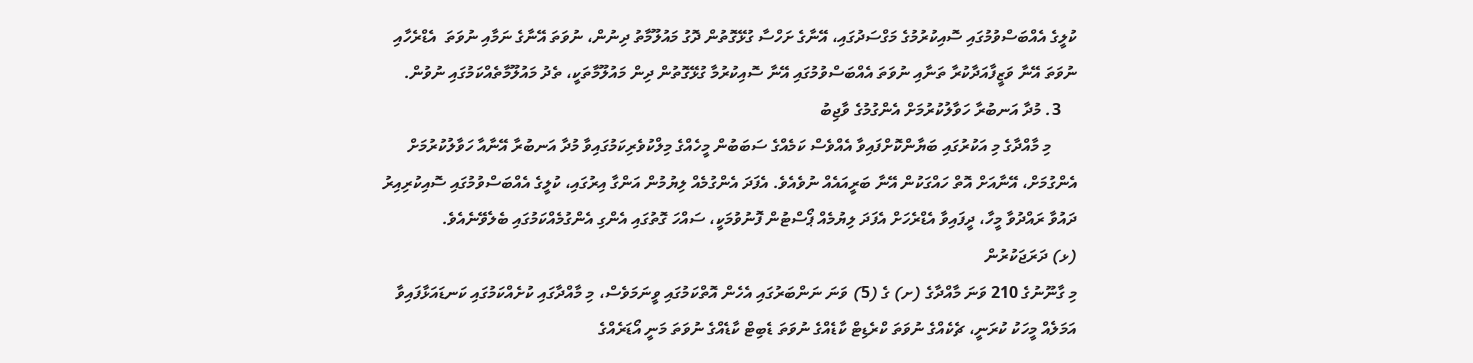ކުލީގެ އެއްބަސްވުމުގައި ސޮއިކުރުމުގެ މަގްސަދުގައި، އޭނާގެ ށަހްސާ ގުޅޭގޮތުން ދޮގު މައުލޫމާތު ދިނުން، ނުވަތަ އޭނާގެ ނަމާއި ނުވަތަ  އެޑްރެހާއި ނުވަތަ އޭނާ ވަޒީފާއަދާކުރާ ތަނާއި ނުވަތަ އެއްބަސްވުމުގައި އޭނާ ސޮއިކުރުމާ ގުޅޭގޮތުން ދިން މައުލޫމާތަކީ، ތެދު މައުލޫމާތެއްކަމުގައި ނުވުން.
    3. މުދާ އަނބުރާ ހަވާލުކުރުމަށް އެންގުމުގެ ވާޖިބު
      މި މާއްދާގެ މި އަކުރުގައި ބަޔާންކޮށްފައިވާ އެއްވެސް ކަމެއްގެ ސަބަބުން މީހެއްގެ މިލްކުވެރިކަމުގައިވާ މުދާ އަނބުރާ އޭނާއާ ހަވާލުކުރުމަށް އެންގުމަށް، އޭނާއަށް އޮތް ހައްގަކުން އޭނާ ބަރީއައެއް ނުވެއެވެ. އެފަދަ އެންގުމެއް ލިޔުމުން އަންގާ އިރުގައި، ކުލީގެ އެއްބަސްވުމުގައި ސޮއިކުރިއިރު ދައުވާ ރައްދުވާ މީހާ، ދީފައިވާ އެޑްރެހަށް އެފަދަ ލިޔުމެއް ޕޯސްޓުން ފޮނުވުމަކީ، ސައްހަ ގޮތުގައި އެންގި އެންގުމެއްކަމުގައި ބެލެވޭނެއެވެ.
(ޅ) ދަރަޖަކުރުން
މި ގާނޫނުގެ 210 ވަނަ މާއްދާގެ (ށ) ގެ (5) ވަނަ ނަންބަރުގައި އެހެން އޮތްކަމުގައި ވީނަމަވެސް، މި މާއްދާގައި ކުށެއްކަމުގައި ކަނޑައަޅާފައިވާ އަމަލެއް މީހަކު ކުރަނީ، ޗެކެއްގެ ނުވަތަ ކްރެޑިޓް ކާޑެއްގެ ނުވަތަ ޑެބިޓް ކާޑެއްގެ ނުވަތަ މަނީ އޯޑަރެއްގެ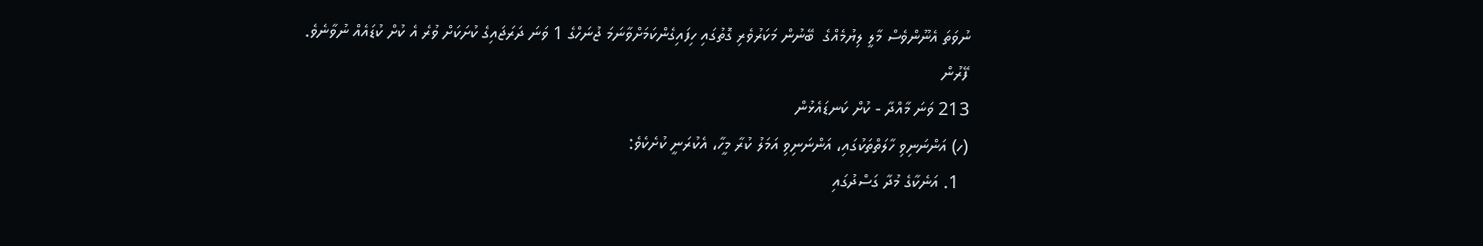ނުވަތަ އެނޫންވެސް މާލީ ލިޔުމެއްގެ  ބޭނުން މަކަރުވެރި ގޮތުގައި ހިފައިގެންކަމަށްވާނަމަ ޖުނަހްގެ 1 ވަނަ ދަރަޖައިގެ ކުށަކަށް ވުރެ އެ ކުށް ކުޑައެއް ނުވާނެވެ.
ފޭރުން
213 ވަނަ މާއްދާ - ކުށް ކަނޑައެޅުން
(ހ) އަންނަނިވި ހާލަތްތަކުގައި، އަންނަނިވި އަމަލު ކުރާ މީހާ، އެކުރަނީ ކުށެކެވެ:
  1. އަނެކާގެ މުދާ ގަސްދުގައި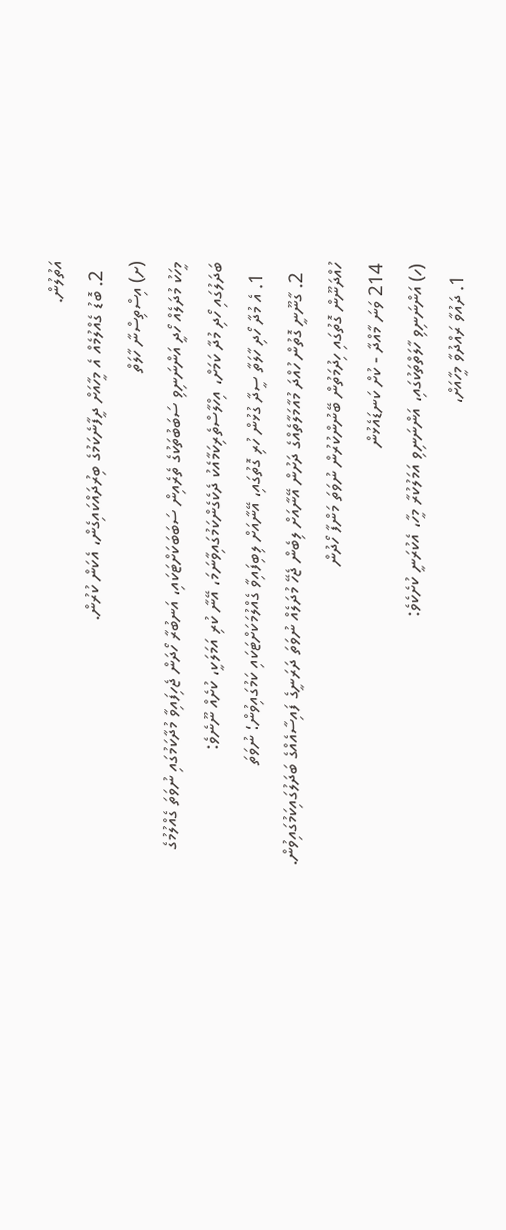އަތުލުން.
  2. ބޮޑު ގެއްލުމެއް އެ މީހާއަށް ދީފާނެކަމުގެ ބިރުދައްކައިގެން، އެކަން ކުރުން.
(ށ) އިސްތިސްނާ ހާލަތް
މީހަކު މުދަލެއް ހޯދީ އަންނަނިވި ސަބަބުތަކުގެ ތެރެއިން ސަބަބަކަށްޓަކައި، އަނބުރާ ހޯދަން ޖެހިފައިވާ މުދާކަމުގައި ނުވަތަ ގެއްލުމުގެ ބަދަލުގައި ހޯދި މުދާ ކަމަށް، އިހްލާސްތެރިކަމާއެކު ދެކެގެންކަމުގައިވާނަމަ، އޭނާ ކުރި އަމަލަކީ، ކުށެއް ނޫނެވެ:
  1. އެ މުދާ ހޯދި ހާލަތާ ސީދާ ގުޅުން ހުރި ގޮތުގައި، އޭނާއަށް ލިބިފައިވާ ގެއްލުމަކަށްޓަކައި ކަމުގައިވުން؛ ނުވަތަ
  2. ގާނޫނީ ގޮތުން ހުއްދަ މުއާމަލާތެއްގެ ދަށުން އޭނާއަށް ލިބެން ޖެހޭ މުދަލެއް ނުވަތަ ދަރަނީގެ ފައިސާއެއްގެ ބަދަލުގައިކަމުގައިވުން.
ހުއްދަނޫން ގޮތުގައި ހިދުމަތުން ބޭނުންކުރުން ނުވަތަ މަންފާ ހޯދުން
214 ވަނަ މާއްދާ - ކުށް ކަނޑައެޅުން
(ހ) އަންނަނިވި ހާލަތްތަކުގައި، އަންނަނިވި އަމަލުކުރާ މީހާ، އެކުރަނީ ކުށެކެވެ:
  1. ދައުވާ ރައްދުވާ މީހާއަށް،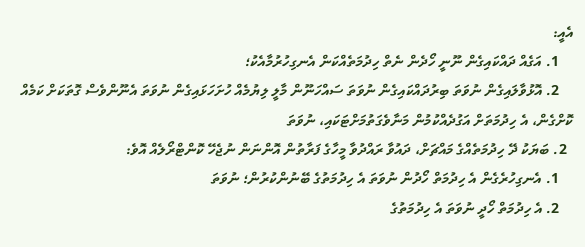އެއީ:
    1. އަގެއް ދައްކައިގެން ނޫނީ ހޯދެން ނެތް ހިދުމަތެއްކަން އެނގިހުރުމާއެކު؛
    2. އޮޅުވާލައިގެން ނުވަތަ ބިރުދައްކައިގެން ނުވަތަ ސައްހަނޫން މާލީ ލިޔުމެއް ހުށަހަޅައިގެން ނުވަތަ އެނޫންވެސް ގޮތަކަށް ކަމެއް ކޮށްގެން، އެ ހިދުމަތަށް އަގުދެއްކުމުން މަނާވެގަތުމަށްޓަކައި، ނުވަތަ
  2. ބަޔަކު ދޭ ހިދުމަތެއްގެ މައްޗަށް، ދައުވާ ރައްދުވާ މީހާގެ ފަރާތުން އޮންނަން ނުޖެހޭ ކޮންޓްރޯލެއް އޮވެ:
    1. އެނގިހުރެގެން އެ ހިދުމަތް ހޯދުން ނުވަތަ އެ ހިދުމަތުގެ ބޭނުންކުރުން؛ ނުވަތަ
    2. އެ ހިދުމަތް ހޯދީ ނުވަތަ އެ ހިދުމަތުގެ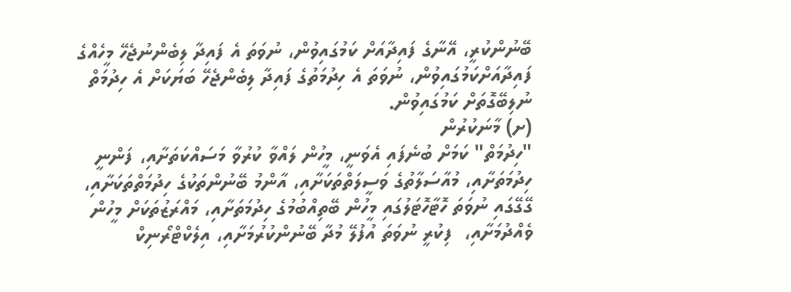ބޭނުންކުރީ، އޭނާގެ ފައިދާއަށް ކަމުގައިވުން، ނުވަތަ އެ ފައިދާ ލިބެންނުޖެހޭ މީހެއްގެ ފައިދާއަށްކަމުގައިވުން، ނުވަތަ އެ ހިދުމަތުގެ ފައިދާ ލިބެންޖެހޭ ބަޔަކަށް އެ ހިދުމަތް ނުލިބޭގޮތަށް ކަމުގައިވުން.
(ށ) މާނަކުރުން
"ހިދުމަތް" ކަމަށް ބުނެފައި އެވަނީ، މީހުން ލައްވާ ކުރުވާ މަސައްކަތަށާއި، ފަންނީ ހިދުމަތަށާއި، މުއާސަލާތުގެ ވަސީލަތްތަކަށާއި، އާންމު ބޭނުންތަކުގެ ހިދުމަތްތަކަށާއި، ގޭގޭގައި ނުވަތަ ހޮޓާހޮޓަލުގައި މީހުން ބޭތިއްބުމުގެ ހިދުމަތަށާއި، މައްރަޒުތަކަށް މީހުން ވެއްދުމަށާއި،  ފިކުރީ ނުވަތަ އުފުލޭ މުދާ ބޭނުންކުރުމަށާއި، އިލެކްޓްރޯނިކް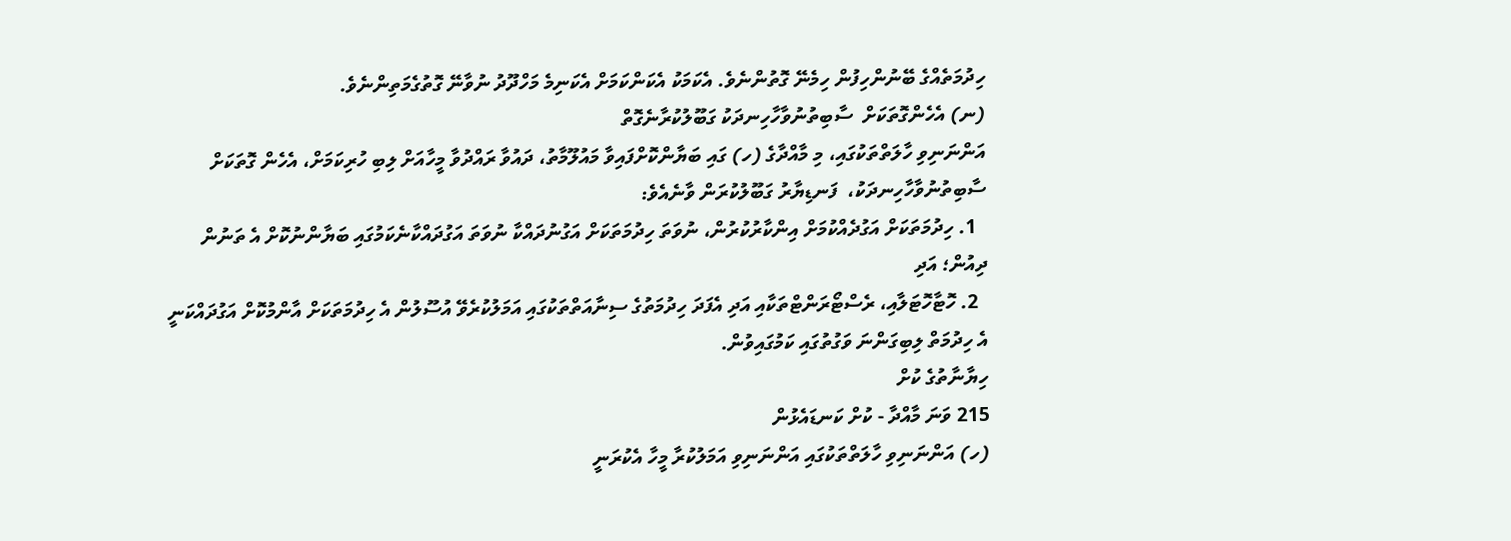ހިދުމަތެއްގެ ބޭނުންހިފުން ހިމެނޭ ގޮތުންނެވެ. އެކަމަކު އެކަންކަމަށް އެކަނިމެ މަހްދޫދު ނުވާނޭ ގޮތުގެމަތިންނެވެ.
(ނ) އެހެންގޮތަކަށް  ސާބިތުނުވާހާހިނދަކު ގަބޫލުކުރާނެގޮތް
އަންނަނިވި ހާލަތްތަކުގައި، މި މާއްދާގެ (ހ) ގައި ބަޔާންކޮށްފައިވާ މައުލޫމާތު، ދައުވާ ރައްދުވާ މީހާއަށް ލިބި ހުރިކަމަށް، އެހެން ގޮތަކަށް ސާބިތުނުވާހާހިނދަކު،  ފަނޑިޔާރު ގަބޫލުކުރަން ވާނެއެވެ:
  1. ހިދުމަތަކަށް އަގުދެއްކުމަށް އިންކާރުކުރުން، ނުވަތަ ހިދުމަތަކަށް އަގުނުދައްކާ ނުވަތަ އަގުދައްކާނެކަމުގައި ބަޔާންނުކޮށް އެ ތަނުން ދިއުން؛ އަދި
  2. ހޮޓާހޮޓަލާއި، ރެސްޓޯރަންޓްތަކާއި އަދި އެފަދަ ހިދުމަތުގެ ސިނާއަތްތަކުގައި އަމަލުކުރެވޭ އުސޫލުން އެ ހިދުމަތަކަށް އާންމުކޮށް އަގުދައްކަނީ އެ ހިދުމަތް ލިބިގަންނަ ވަގުތުގައި ކަމުގައިވުން.
ހިޔާނާތުގެ ކުށް
215 ވަނަ މާއްދާ - ކުށް ކަނޑައެޅުން
(ހ) އަންނަނިވި ހާލަތްތަކުގައި އަންނަނިވި އަމަލުކުރާ މީހާ އެކުރަނީ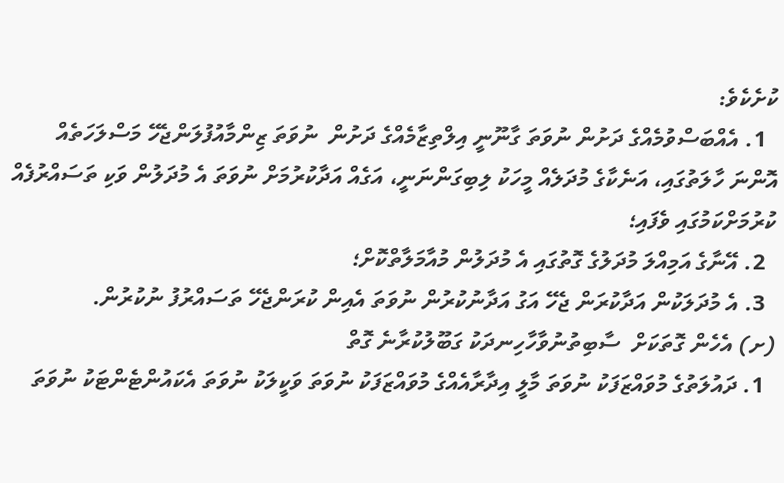ކުށެކެވެ:
  1. އެއްބަސްވުމެއްގެ ދަށުން ނުވަތަ ގާނޫނީ އިލްތިޒާމެއްގެ ދަށުން  ނުވަތަ ޒިންމާއުފުލަންޖެހޭ މަސްލަހަތެއް އޮންނަ ހާލަތުގައި، އަނެކާގެ މުދަލެއް މީހަކު ލިބިގަންނަނީ، އަގެއް އަދާކުރުމަށް ނުވަތަ އެ މުދަލުން ވަކި ތަސައްރުފެއް ކުރުމަށްކަމުގައި ވެފައި؛
  2. އޭނާގެ އަމިއްލަ މުދަލުގެ ގޮތުގައި އެ މުދަލުން މުއާމަލާތްކޮށް؛
  3. އެ މުދަލަކުން އަދާކުރަން ޖެހޭ އަގު އަދާނުކުރުން ނުވަތަ އެއިން ކުރަންޖެހޭ ތަސައްރުފު ނުކުރުން.
(ށ) އެހެން ގޮތަކަށް  ސާބިތުނުވާހާހިނދަކު ގަބޫލުކުރާނެ ގޮތް
  1. ދައުލަތުގެ މުވައްޒަފަކު ނުވަތަ މާލީ އިދާރާއެއްގެ މުވައްޒަފަކު ނުވަތަ ވަކީލަކު ނުވަތަ އެކައުންޓެންޓަކު ނުވަތަ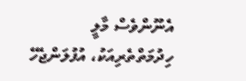އެނޫންވެސް މާލީ ހިދުމަތްތެރިއަކު، އުފުލަންޖެހޭ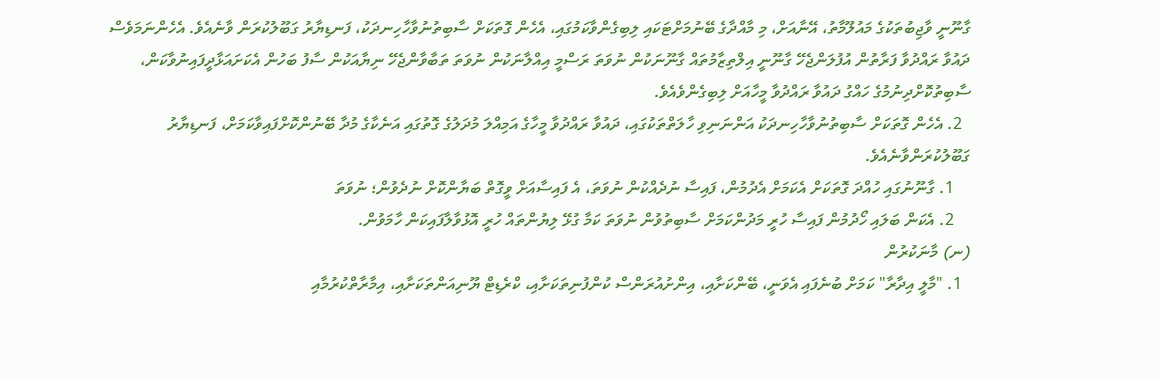ގާނޫނީ ވާޖިބުތަކުގެ މައުލޫމާތު، އޭނާއަށް، މި މާއްދާގެ ބޭނުމަށްޓަކައި ލިބިގެންވާކަމުގައި، އެހެން ގޮތަކަށް ސާބިތުނުވާހާހިނދަކު، ފަނޑިޔާރު ގަބޫލުކުރަން ވާނެއެވެ. އެހެންނަމަވެސް ދައުވާ ރައްދުވާ ފަރާތުން އުފުލަންޖެހޭ ގާނޫނީ އިލްތިޒާމުތައް ގާނޫނަކުން ނުވަތަ ރަސްމީ އިއްލާނަކުން ނުވަތަ ތަބާވާންޖެހޭ ނިޔާއަކުން ސާފު ބަހުން އެކަށައަޅާދީފައިނުވާކަން، ސާބިތުކޮށްދިނުމުގެ ހައްގު ދައުވާ ރައްދުވާ މީހާއަށް ލިބިގެންވެއެވެ.
  2. އެހެން ގޮތަކަށް ސާބިތުނުވާހާހިނދަކު އަންނަނިވި ހާލަތްތަކުގައި، ދައުވާ ރައްދުވާ މީހާގެ އަމިއްލަ މުދަލުގެ ގޮތުގައި އަނެކާގެ މުދާ ބޭނުންކޮށްފައިވާކަމަށް، ފަނޑިޔާރު ގަބޫލުކުރަންވާނެއެވެ.
    1. ގާނޫނުގައި ހުއްދަ ގޮތަކަށް އެކަމަށް އެދުމުން، ފައިސާ ނުދެއްކުން ނުވަތަ، އެ ފައިސާއަށް ވީގޮތް ބަޔާންކޮށް ނުދެވުން؛ ނުވަތަ
    2. އެކަން ބަލައި ހޯދުމުން ފައިސާ ހުރީ މަދުންކަމަށް ސާބިތުވުން ނުވަތަ ކަމާ ގުޅޭ ލިޔުންތައް ހުރީ އޮޅުވާލާފައިކަން ހާމަވުން.
(ނ) މާނަކުރުން
  1. "މާލީ އިދާރާ" ކަމަށް ބުނެފައި އެވަނީ، ބޭންކަށާއި، އިންށުއުރަންސް ކުންފުނިތަކަށާއި، ކްރެޑިޓް ޔޫނިއަންތަކަށާއި، އިމާރާތްކުރުމާއި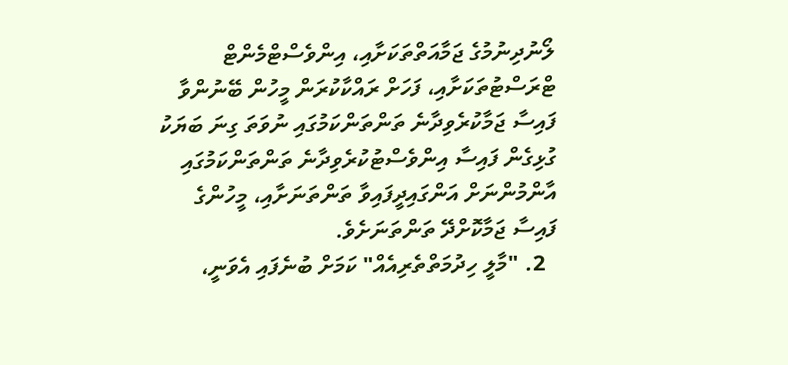ލޯނުދިނުމުގެ ޖަމާއަތްތަކަށާއި، އިންވެސްޓްމެންޓް ޓްރަސްޓުތަކަށާއި، ފަހަށް ރައްކާކުރަން މީހުން ބޭނުންވާ ފައިސާ ޖަމާކުރެވިދާނެ ތަންތަންކަމުގައި ނުވަތަ ގިނަ ބަޔަކު ގުޅިގެން ފައިސާ އިންވެސްޓުކުރެވިދާނެ ތަންތަންކަމުގައި އާންމުންނަށް އަންގައިދީފައިވާ ތަންތަނަށާއި، މީހުންގެ ފައިސާ ޖަމާކޮށްދޭ ތަންތަނަށެވެ.
  2. "މާލީ ހިދުމަތްތެރިއެއް" ކަމަށް ބުނެފައި އެވަނީ،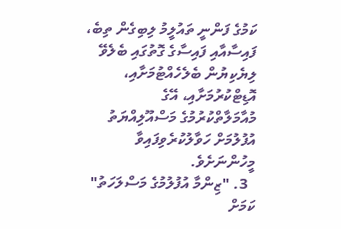ކަމުގެ ފަންނީ ތައުލީމު ލިބިގެން ތިބެ، ފައިސާއާއި ފައިސާގެ ގޮތުގައި ބެލެވޭ ލިޔެކިޔުން ބެލެހެއްޓުމަށާއި، އޮޑިޓްކުރުމަށާއި، އޭގެ މުއާމަލާތްކުރުމުގެ މަސްއޫލިއްޔަތު އުފުލުމަށް ހަވާލުކުރެވިފައިވާ މީހުންނަށެވެ.
  3. "ޒިންމާ އުފުލުމުގެ މަސްލަހަތު" ކަމަށް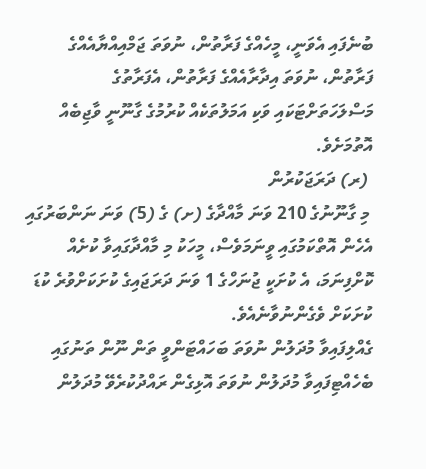ބުނެފައި އެވަނީ، މީހެއްގެ ފަރާތުން، ނުވަތަ ޖަމްއިއްޔާއެއްގެ ފަރާތުން، ނުވަތަ އިދާރާއެއްގެ ފަރާތުން، އެފަރާތުގެ މަސްލަހަތަށްޓަކައި ވަކި އަމަލުތަކެއް ކުރުމުގެ ގާނޫނީ ވާޖިބެއް އޮތުމަށެވެ.
 (ރ) ދަރަޖަކުރުން
 މި ގާނޫނުގެ 210 ވަނަ މާއްދާގެ (ށ) ގެ (5) ވަނަ ނަންބަރުގައި އެހެން އޮތްކަމުގައި ވީނަމަވެސް، މީހަކު މި މާއްދާގައިވާ ކުށެއް ކޮށްފިނަމަ، އެ ކުށަކީ ޖުނަހްގެ 1 ވަނަ ދަރަޖައިގެ ކުށަކަށްވުރެ ކުޑަ ކުށަކަށް ވެގެންނުވާނެއެވެ.
ގެއްލިފައިވާ މުދަލުން ނުވަތަ ބަހައްޓަންވީ ތަން ނޫން ތަނުގައި ބެހެއްޓިފައިވާ މުދަލުން ނުވަތަ އޮޅިގެން ރައްދުކުރެވޭ މުދަލުން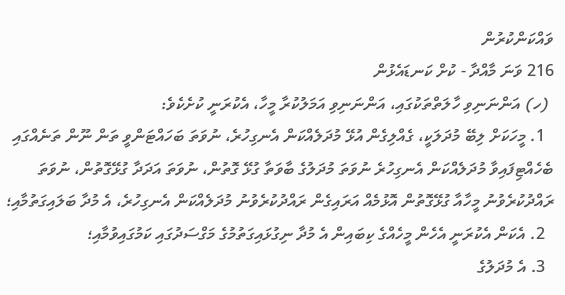ވައްކަންކުރުން
216 ވަނަ މާއްދާ - ކުށް ކަނޑައެޅުން
 (ހ) އަންނަނިވި ހާލަތްތަކުގައި، އަންނަނިވި އަމަލުކުރާ މީހާ، އެކުރަނީ ކުށެކެވެ:
  1. މީހަކަށް ލިބޭ މުދަލަކީ، ގެއްލިގެން އުޅޭ މުދަލެއްކަން އެނގިހުރެ، ނުވަތަ ބަހައްޓަންވީ ތަން ނޫން ތަނެއްގައި ބެހެއްޓިފައިވާ މުދަލެއްކަން އެނގިހުރެ ނުވަތަ މުދަލުގެ ބާވަތާ ގުޅޭ ގޮތުން، ނުވަތަ އަދަދާ ގުޅޭގޮތުން، ނުވަތަ ރައްދުކުރެވުނު މީހާއާ ގުޅޭގޮތުން އޮޅުމެއް އަރައިގެން ރައްދުކުރެވުނު މުދަލެއްކަން އެނގިހުރެ، އެ މުދާ ބަލައިގަތުމާއި؛
  2. އެކަން އެކުރަނީ އެހެން މީހެއްގެ ކިބައިން އެ މުދާ ނިގުޅައިގަތުމުގެ މަގްސަދުގައި ކަމުގައިވުމާއި؛
  3. އެ މުދަލުގެ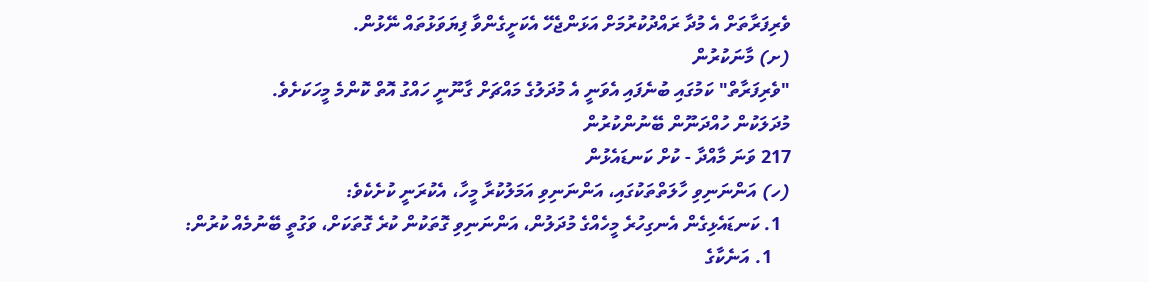ވެރިފަރާތަށް އެ މުދާ ރައްދުކުރުމަށް އަޅަންޖެހޭ އެކަށީގެންވާ ފިޔަވަޅުތައް ނޭޅުން.
(ށ) މާނަކުރުން
"ވެރިފަރާތް" ކަމުގައި ބުނެފައި އެވަނީ އެ މުދަލުގެ މައްޗަށް ގާނޫނީ ހައްގު އޮތް ކޮންމެ މީހަކަށެވެ.
މުދަލަކުން ހުއްދަނޫން ބޭނުންކުރުން
217 ވަނަ މާއްދާ - ކުށް ކަނޑައެޅުން
(ހ) އަންނަނިވި ހާލަތްތަކުގައި، އަންނަނިވި އަމަލުކުރާ މީހާ، އެކުރަނީ ކުށެކެވެ:
  1. ކަނޑައެޅިގެން އެނގިހުރެ މީހެއްގެ މުދަލުން، އަންނަނިވި ގޮތަކުން ކުރެ ގޮތަކަށް، ވަގުތީ ބޭނުމެއް ކުރުން:
    1. އަނެކާގެ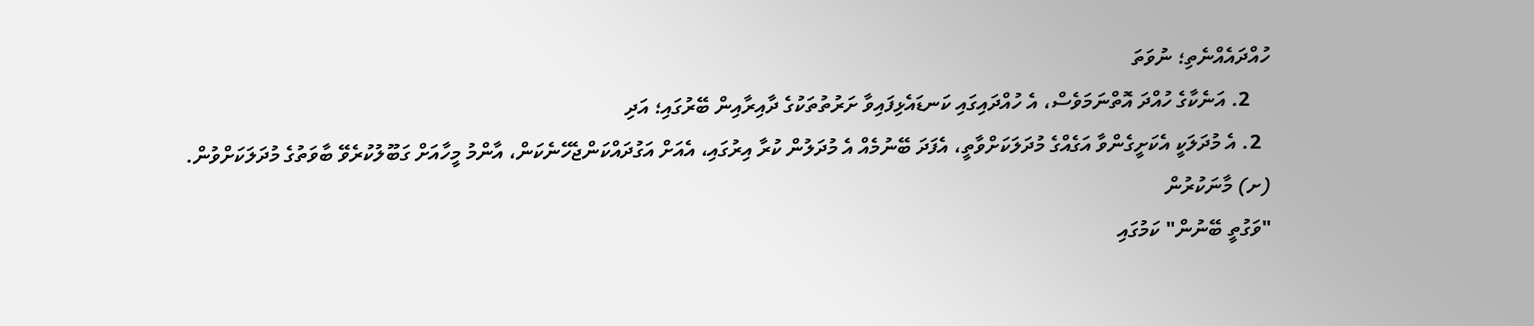ހުއްދައެއްނެތި؛ ނުވަތަ
    2. އަނެކާގެ ހުއްދަ އޮތްނަމަވެސް، އެ ހުއްދައިގައި ކަނޑައެޅިފައިވާ ށަރުތުތަކުގެ ދާއިރާއިން ބޭރުގައި؛ އަދި
  2. އެ މުދަލަކީ އެކަށީގެންވާ އަގެއްގެ މުދަލަކަށްވާތީ، އެފަދަ ބޭނުމެއް އެ މުދަލުން ކުރާ އިރުގައި، އެއަށް އަގުދައްކަންޖެހޭނެކަން، އާންމު މީހާއަށް ގަބޫލުކުރެވޭ ބާވަތުގެ މުދަލަކަށްވުން.
(ށ) މާނަކުރުން
"ވަގުތީ ބޭނުން" ކަމުގައި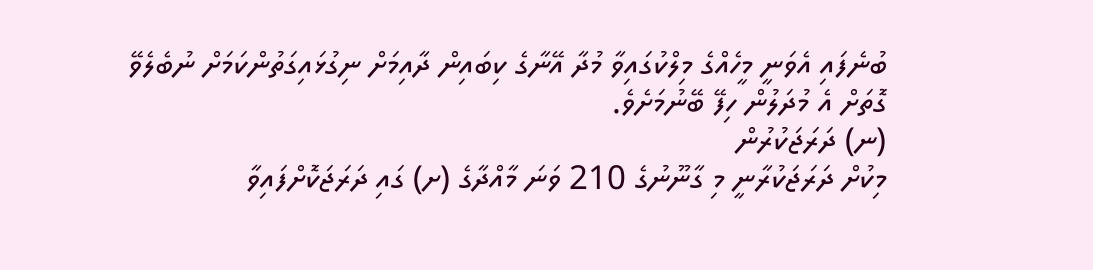ބުނެފައި އެވަނީ މީހެއްގެ މިލްކުގައިވާ މުދާ އޭނާގެ ކިބައިން ދާއިމަށް ނިގުޅައިގަތުންކަމަށް ނުބެލެވޭ ގޮތަށް އެ މުދަލުން ހިފޭ ބޭނުމަށެވެ.
(ނ) ދަރަޖަކުރުން
މިކުށް ދަރަޖަކުރާނީ މި ގާނޫނުގެ 210 ވަނަ މާއްދާގެ (ށ) ގައި ދަރަޖަކޮށްފައިވާ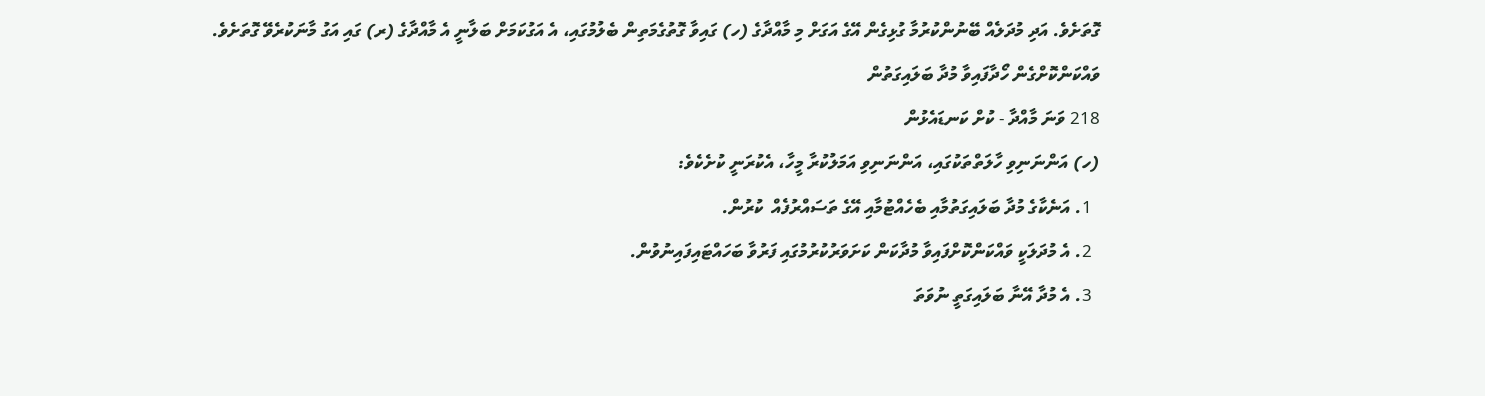ގޮތަށެވެ. އަދި މުދަލެއް ބޭނުންކުރުމާ ގުޅިގެން އޭގެ އަގަށް މި މާއްދާގެ (ހ) ގައިވާ ގޮތުގެމަތިން ބެލުމުގައި، އެ އަގުކަމަށް ބަލާނީ އެ މާއްދާގެ (ރ) ގައި އަގު މާނަކުރެވޭ ގޮތަށެވެ.
ވައްކަންކޮށްގެން ހޯދާފައިވާ މުދާ ބަލައިގަތުން
218 ވަނަ މާއްދާ - ކުށް ކަނޑައެޅުން
(ހ) އަންނަނިވި ހާލަތްތަކުގައި، އަންނަނިވި އަމަލުކުރާ މީހާ، އެކުރަނީ ކުށެކެވެ:
  1. އަނެކާގެ މުދާ ބަލައިގަތުމާއި ބެހެއްޓުމާއި އޭގެ ތަސައްރުފެއް  ކުރުން.
  2. އެ މުދަލަކީ ވައްކަންކޮށްފައިވާ މުދާކަން ކަށަވަރުކުރުމުގައި ފަރުވާ ބަހައްޓައިފައިނުވުން.
  3. އެ މުދާ އޭނާ ބަލައިގަތީ ނުވަތަ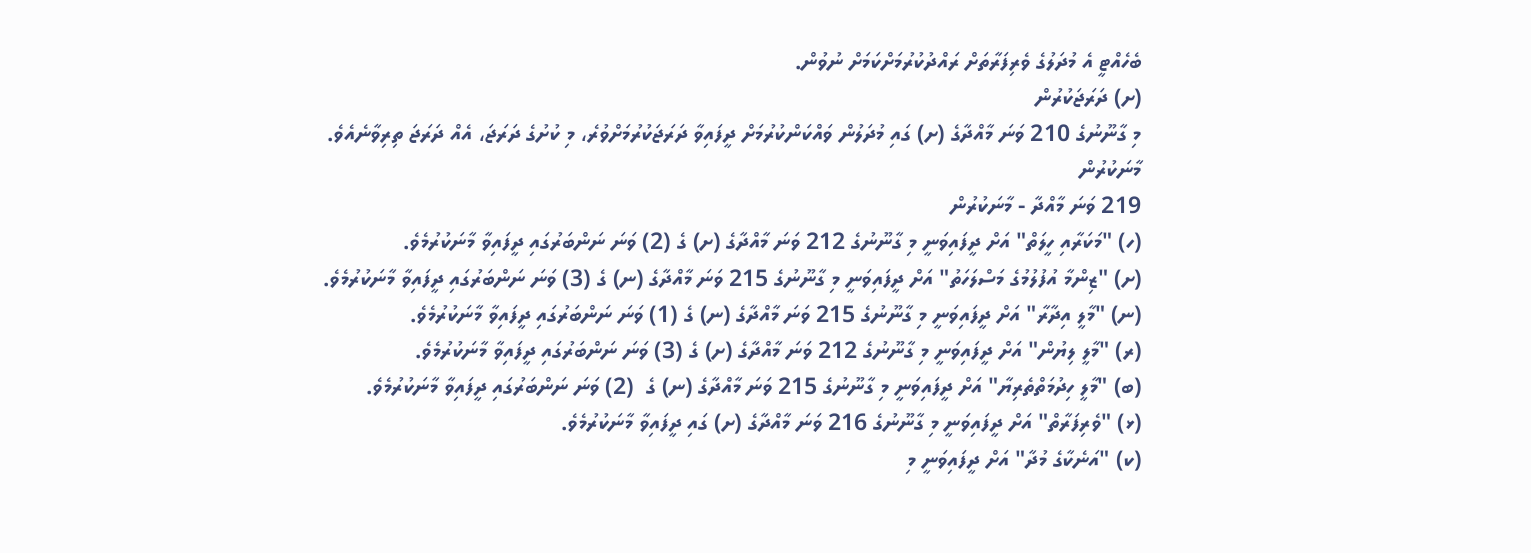ބެހެއްޓީ އެ މުދަލުގެ ވެރިފަރާތަށް ރައްދުކުރުމަށްކަމަށް ނުވުން.
(ށ) ދަރަޖަކުރުން
މި ގާނޫނުގެ 210 ވަނަ މާއްދާގެ (ށ) ގައި މުދަލުން ވައްކަންކުރުމަށް ދީފައިވާ ދަރަޖަކުރުމަށްވުރެ، މި ކުށުގެ ދަރަޖަ، އެއް ދަރަޖަ ތިރިވާނެއެވެ.
މާނަކުރުން
219 ވަނަ މާއްދާ - މާނަކުރުން
(ހ) "މަކަރާއި ހީލަތް" އަށް ދީފައިވަނީ މި ގާނޫނުގެ 212 ވަނަ މާއްދާގެ (ށ) ގެ (2) ވަނަ ނަންބަރުގައި ދީފައިވާ މާނަކުރުމެވެ.
(ށ) "ޒިންމާ އުފުލުމުގެ މަސްލަހަތު" އަށް ދީފައިވަނީ މި ގާނޫނުގެ 215 ވަނަ މާއްދާގެ (ނ) ގެ (3) ވަނަ ނަންބަރުގައި ދީފައިވާ މާނަކުރުމެވެ.
(ނ) "މާލީ އިދާރާ" އަށް ދީފައިވަނީ މި ގާނޫނުގެ 215 ވަނަ މާއްދާގެ (ނ) ގެ (1) ވަނަ ނަންބަރުގައި ދީފައިވާ މާނަކުރުމެވެ.
(ރ) "މާލީ ލިޔުން" އަށް ދީފައިވަނީ މި ގާނޫނުގެ 212 ވަނަ މާއްދާގެ (ށ) ގެ (3) ވަނަ ނަންބަރުގައި ދީފައިވާ މާނަކުރުމެވެ.
(ބ) "މާލީ ހިދުމަތްތެރިޔާ" އަށް ދީފައިވަނީ މި ގާނޫނުގެ 215 ވަނަ މާއްދާގެ (ނ) ގެ  (2) ވަނަ ނަންބަރުގައި ދީފައިވާ މާނަކުރުމެވެ.
(ޅ) "ވެރިފަރާތް" އަށް ދީފައިވަނީ މި ގާނޫނުގެ 216 ވަނަ މާއްދާގެ (ށ) ގައި ދީފައިވާ މާނަކުރުމެވެ.
(ކ) "އަނެކާގެ މުދާ" އަށް ދީފައިވަނީ މި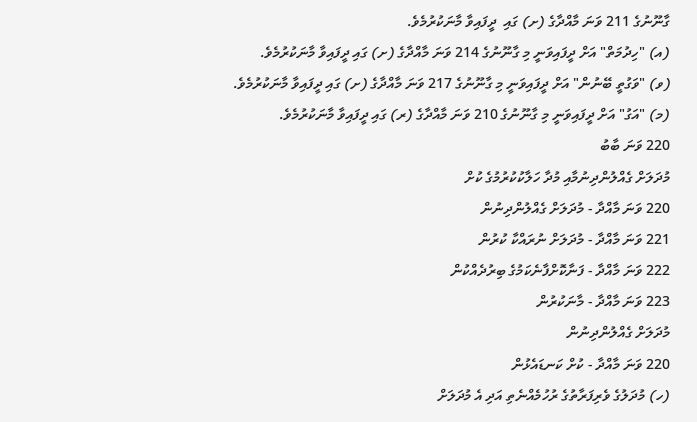ގާނޫނުގެ 211 ވަނަ މާއްދާގެ (ށ) ގައި  ދީފައިވާ މާނަކުރުމެވެ.
(އ) "ހިދުމަތް" އަށް ދީފައިވަނީ މި ގާނޫނުގެ 214 ވަނަ މާއްދާގެ (ށ) ގައި ދީފައިވާ މާނަކުރުމެވެ.
(ވ) "ވަގުތީ ބޭނުން" އަށް ދީފައިވަނީ މި ގާނޫނުގެ 217 ވަނަ މާއްދާގެ (ށ) ގައި ދީފައިވާ މާނަކުރުމެވެ.
(މ) "އަގު" އަށް ދީފައިވަނީ މި ގާނޫނުގެ 210 ވަނަ މާއްދާގެ (ރ) ގައި ދީފައިވާ މާނަކުރުމެވެ.
220 ވަނަ ބާބު
މުދަލަށް ގެއްލުންދިނުމާއި މުދާ ހަލާކުކުރުމުގެ ކުށް
220 ވަނަ މާއްދާ - މުދަލަށް ގެއްލުންދިނުން
221 ވަނަ މާއްދާ - މުދަލަށް ނުރައްކާ ކުރުން
222 ވަނަ މާއްދާ - ފަނާކޮށްފާނެކަމުގެ ބިރުދެއްކުން
223 ވަނަ މާއްދާ - މާނަކުރުން
މުދަލަށް ގެއްލުންދިނުން
220 ވަނަ މާއްދާ - ކުށް ކަނޑައެޅުން
(ހ) މުދަލުގެ ވެރިފަރާތުގެ ރުހުމެއްނެތި އަދި އެ މުދަލަށް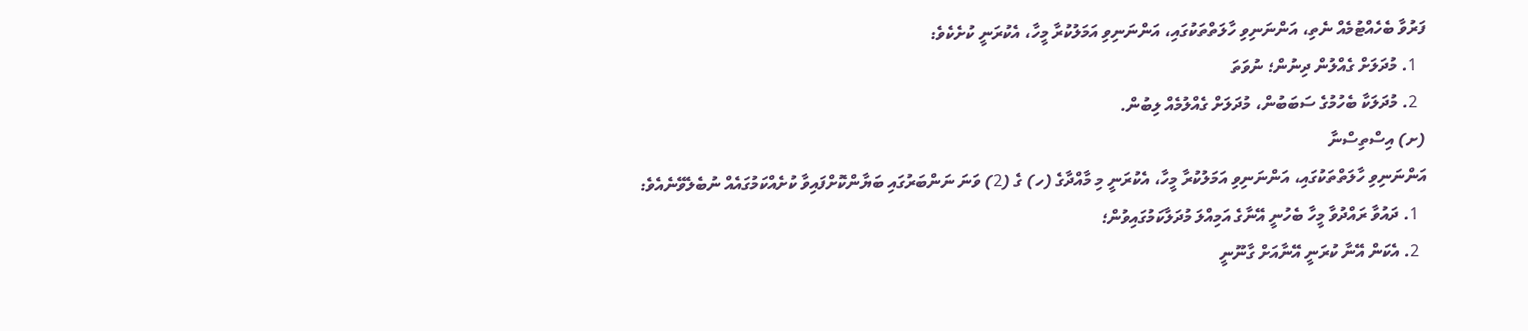ފަރުވާ ބެހެއްޓުމެއް ނެތި، އަންނަނިވި ހާލަތްތަކުގައި، އަންނަނިވި އަމަލުކުރާ މީހާ، އެކުރަނީ ކުށެކެވެ:
  1. މުދަލަށް ގެއްލުން ދިނުން؛ ނުވަތަ
  2. މުދަލަކާ ބެހުމުގެ ސަބަބުން، މުދަލަށް ގެއްލުމެއް ލިބުން.
(ށ) އިސްތިސްނާ
އަންނަނިވި ހާލަތްތަކުގައި، އަންނަނިވި އަމަލުކުރާ މީހާ، އެކުރަނީ މި މާއްދާގެ (ހ) ގެ (2) ވަނަ ނަންބަރުގައި ބަޔާންކޮށްފައިވާ ކުށެއްކަމުގައެއް ނުބެލެވޭނެއެވެ:
  1. ދައުވާ ރައްދުވާ މީހާ ބެހުނީ އޭނާގެ އަމިއްލަ މުދަލާކަމުގައިވުން؛
  2. އެކަން އޭނާ ކުރަނީ އޭނާއަށް ގާނޫނީ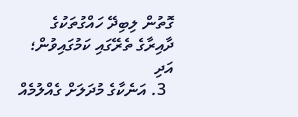ގޮތުން ލިބިދޭ ހައްގުތަކުގެ ދާއިރާގެ ތެރޭގައި ކަމުގައިވުން؛ އަދި
  3. އަނެކާގެ މުދަލަށް ގެއްލުމެއް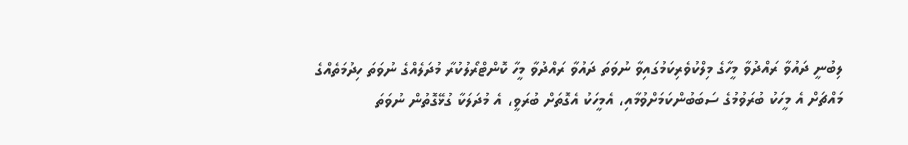ލިބުނީ ދައުވާ ރައްދުވާ މީހާގެ މިލްކުވެރިކަމުގައިވާ ނުވަތަ ދައުވާ ރައްދުވާ މީހާ ކޮންޓްރޯލުކުރާ މުދަލެއްގެ ނުވަތަ ހިދުމަތެއްގެ މައްޗަށް އެ މީހަކު ބުރަވުމުގެ ސަބަބުންކަމަށްވުމާއި، އެމީހަކު އެގޮތަށް ބުރަވީ، އެ މުދަލަކާ ގުޅޭގޮތުން ނުވަތަ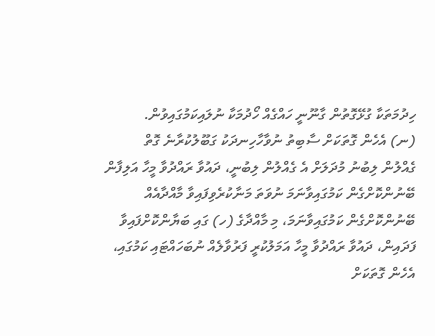ހިދުމަތަކާ ގުޅޭގޮތުން ގާނޫނީ ހައްގެއް ހޯދުމަކާ ނުލައިކަމުގައިވުން.
(ނ) އެހެން ގޮތަކަށް ސާބިތު ނުވާހާހިނދަކު ގަބޫލުކުރާނެ ގޮތް
ގެއްލުން ލިބުނު މުދަލަށް އެ ގެއްލުން ލިބުނީ، ދައުވާ ރައްދުވާ މީހާ އަލިފާން ބޭނުންކޮށްގެން ކަމުގައިވާނަމަ ނުވަތަ މަނާކުރެވިފައިވާ މާއްދާއެއް ބޭނުންކޮށްގެން ކަމުގައިވާނަމަ، މި މާއްދާގެ (ހ) ގައި ބަޔާންކޮށްފައިވާ ފަދައިން، ދައުވާ ރައްދުވާ މީހާ އަމަލުކުރީ ފަރުވާލެއް ނުބަހައްޓައި ކަމުގައި، އެހެން ގޮތަކަށް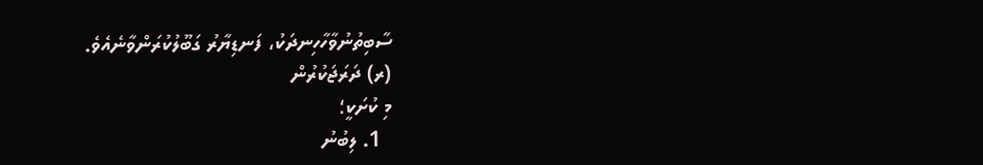ސާބިތުނުވާހާހިނދަކު، ފަނޑިޔާރު ގަބޫލުކުރަންވާނެއެވެ.
(ރ) ދަރަޖަކުރުން
މި ކުށަކީ؛
  1. ލިބުނު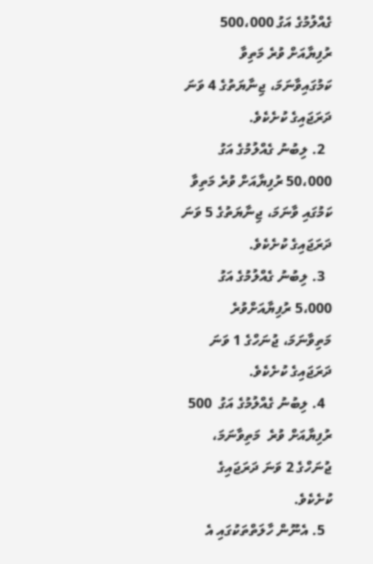ގެއްލުމުގެ އަގު 500،000 ރުފިޔާއަށް ވުރެ މަތިވާ ކަމުގައިވާނަމަ، ޖިނާޔަތުގެ 4 ވަނަ ދަރަޖައިގެ ކުށެކެވެ.
  2. ލިބުނު ގެއްލުމުގެ އަގު 50،000 ރުފިޔާއަށް ވުރެ މަތިވާ ކަމުގައި ވާނަމަ، ޖިނާޔަތުގެ 5 ވަނަ ދަރަޖައިގެ ކުށެކެވެ.
  3. ލިބުނު ގެއްލުމުގެ އަގު 5،000 ރުފިޔާއަށްވުރެ މަތިވާނަމަ، ޖުނަހްގެ 1 ވަނަ ދަރަޖައިގެ ކުށެކެވެ.
  4. ލިބުނު ގެއްލުމުގެ އަގު  500 ރުފިޔާއަށް ވުރެ  މަތިވާނަމަ، ޖުނަހްގެ 2 ވަނަ ދަރަޖައިގެ ކުށެކެވެ.
  5. އެނޫން ހާލަތްތަކުގައި އެ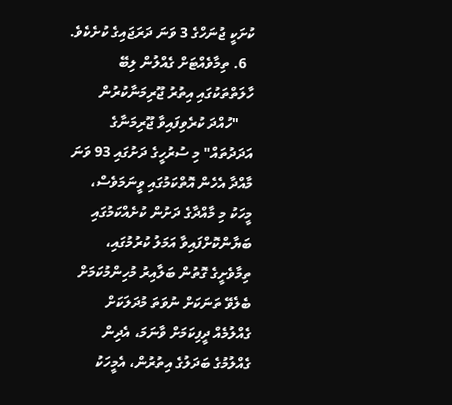ކުށަކީ ޖުނަހްގެ 3 ވަނަ ދަރަޖައިގެ ކުށެކެވެ.
  6. ތިމާވެއްޓަށް ގެއްލުން ލިބޭ ހާލަތްތަކުގައި އިތުރު ޖޫރިމަނާކުރުން
    "ހުއްދަ ކުރެވިފައިވާ ޖޫރިމަނާގެ އަދަދުތައް" މި ސުރުހީގެ ދަށުގައި 93 ވަނަ މާއްދާ އެހެން އޮތްކަމުގައި ވީނަމަވެސް، މީހަކު މި މާއްދާގެ ދަށުން ކުށެއްކަމުގައި ބަޔާންކޮށްފައިވާ އަމަލު ކުރުމުގައި، ތިމާވެށީގެ ގޮތުން ބަލާއިރު މުހިންމުކަމަށް ބެލެވޭ ތަނަކަށް ނުވަތަ މުދަލަކަށް ގެއްލުމެއް ދީފިކަމަށް ވާނަމަ، އެދިން ގެއްލުމުގެ ބަދަލުގެ އިތުރުން، އެމީހަކު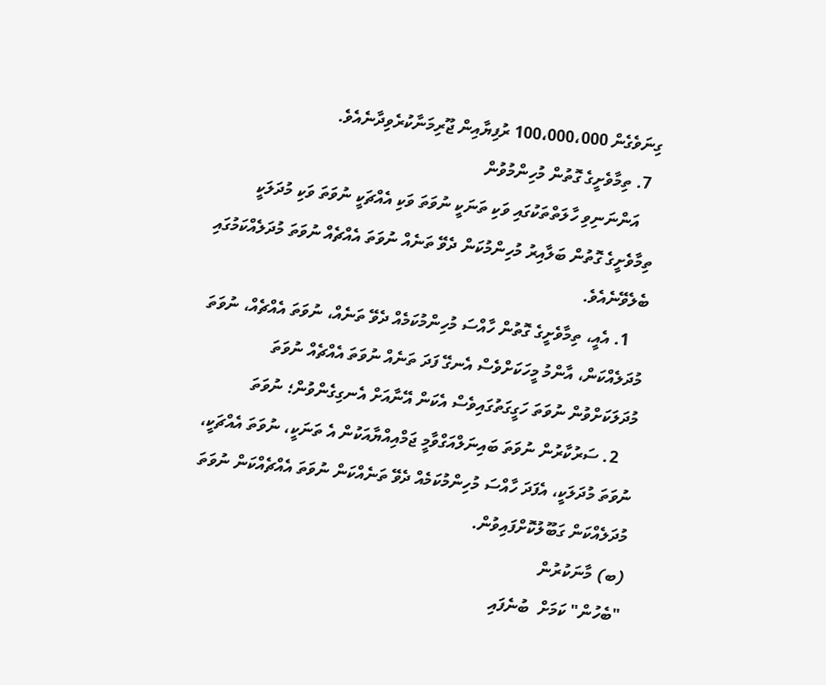ގިނަވެގެން 100،000،000 ރުފިޔާއިން ޖޫރިމަނާކުރެވިދާނެއެވެ.
  7. ތިމާވެށީގެ ގޮތުން މުހިންމުވުން
    އަންނަނިވި ހާލަތްތަކުގައި ވަކި ތަނަކީ ނުވަތަ ވަކި އެއްޗަކީ ނުވަތަ ވަކި މުދަލަކީ ތިމާވެށީގެ ގޮތުން ބަލާއިރު މުހިންމުކަން ދެވޭ ތަނެއް ނުވަތަ އެއްޗެއް ނުވަތަ މުދަލެއްކަމުގައި ބެލެވޭނެއެވެ.
    1. އެއީ، ތިމާވެށީގެ ގޮތުން ހާއްސަ މުހިންމުކަމެއް ދެވޭ ތަނެއް، ނުވަތަ އެއްޗެއް، ނުވަތަ މުދަލެއްކަން، އާންމު މީހަކަށްވެސް އެނގޭ ފަދަ ތަނެއް ނުވަތަ އެއްޗެއް ނުވަތަ މުދަލަކަށްވުން ނުވަތަ ހަގީގަތުގައިވެސް އެކަން އޭނާއަށް އެނގިގެންވުން؛ ނުވަތަ
    2. ސަރުކާރުން ނުވަތަ ބައިނަލްއަގްވާމީ ޖަމްއިއްޔާއަކުން އެ ތަނަކީ، ނުވަތަ އެއްޗަކީ، ނުވަތަ މުދަލަކީ، އެފަދަ ހާއްސަ މުހިންމުކަމެއް ދެވޭ ތަނެއްކަން ނުވަތަ އެއްޗެއްކަން ނުވަތަ މުދަލެއްކަން ގަބޫލުކޮށްފައިވުން.
(ބ) މާނަކުރުން
"ބެހުން" ކަމަށް  ބުނެފައި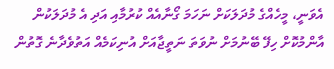އެވަނީ، މީހެއްގެ މުދަލަކަށް ނަހަމަ ގޯނާއެއް ކުރުމާއި އަދި އެ މުދަލަކުން އާންމުކޮށް ހިފޭ ބޭނުމަށް ނުވަތަ ނަތީޖާއަށް އުނިކަމެއް އަތުވެދާނެ ގޮތުން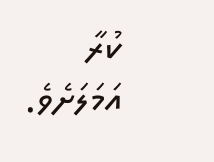ކުރާ އަމަލަށެވެ.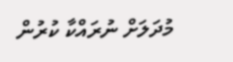މުދަލަށް ނުރައްކާ ކުރުން